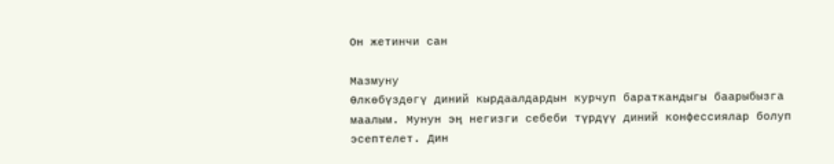Он жетинчи сан

Мазмуну
Өлкөбүздөгү диний кырдаалдардын курчуп бараткандыгы баарыбызга маалым. Мунун эң негизги себеби түрдүү диний конфессиялар болуп эсептелет. Дин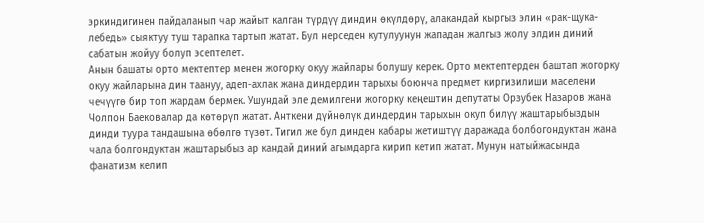эркиндигинен пайдаланып чар жайыт калган түрдүү диндин өкүлдөрү, алакандай кыргыз элин «рак-щука-лебедь» сыяктуу туш тарапка тартып жатат. Бул нерседен кутулуунун жападан жалгыз жолу элдин диний сабатын жойуу болуп эсептелет.
Анын башаты орто мектептер менен жогорку окуу жайлары болушу керек. Орто мектептерден баштап жогорку окуу жайларына дин таануу, адеп-ахлак жана диндердин тарыхы боюнча предмет киргизилиши маселени чечүүгө бир топ жардам бермек. Ушундай эле демилгени жогорку кеңештин депутаты Орзубек Назаров жана Чолпон Баековалар да көтөрүп жатат. Анткени дүйнөлүк диндердин тарыхын окуп билүү жаштарыбыздын динди туура тандашына өбөлгө түзөт. Тигил же бул динден кабары жетиштүү даражада болбогондуктан жана чала болгондуктан жаштарыбыз ар кандай диний агымдарга кирип кетип жатат. Мунун натыйжасында фанатизм келип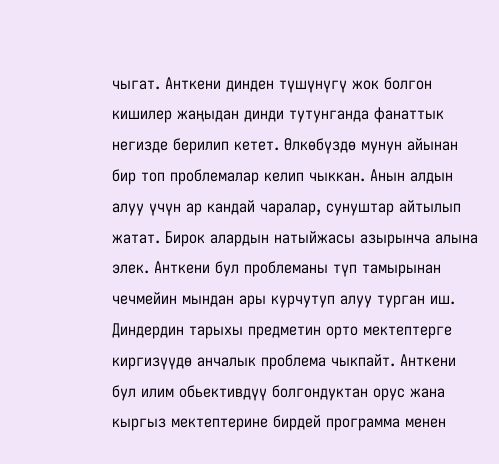чыгат. Анткени динден түшүнүгү жок болгон кишилер жаңыдан динди тутунганда фанаттык негизде берилип кетет. Өлкөбүздө мунун айынан бир топ проблемалар келип чыккан. Анын алдын алуу үчүн ар кандай чаралар, сунуштар айтылып жатат. Бирок алардын натыйжасы азырынча алына элек. Анткени бул проблеманы түп тамырынан чечмейин мындан ары курчутуп алуу турган иш.
Диндердин тарыхы предметин орто мектептерге киргизүүдө анчалык проблема чыкпайт. Анткени бул илим обьективдүү болгондуктан орус жана кыргыз мектептерине бирдей программа менен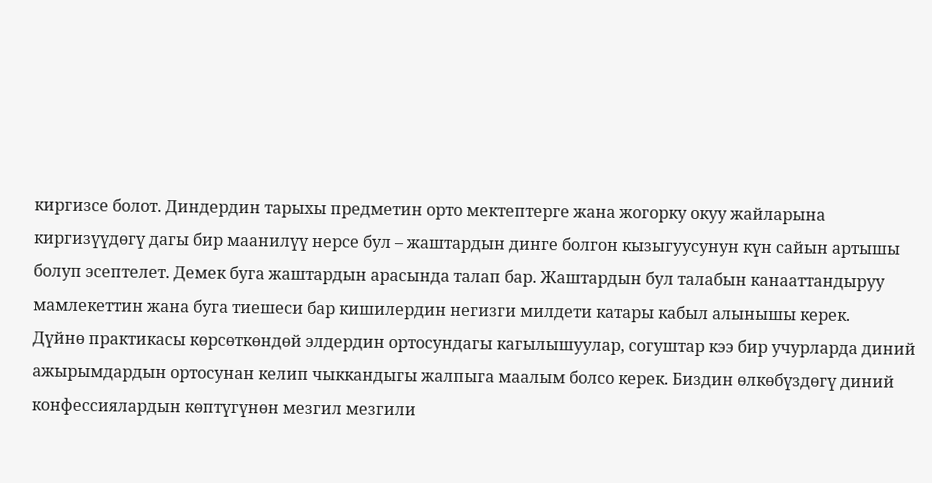киргизсе болот. Диндердин тарыхы предметин орто мектептерге жана жогорку окуу жайларына киргизүүдөгү дагы бир маанилүү нерсе бул – жаштардын динге болгон кызыгуусунун күн сайын артышы болуп эсептелет. Демек буга жаштардын арасында талап бар. Жаштардын бул талабын канааттандыруу мамлекеттин жана буга тиешеси бар кишилердин негизги милдети катары кабыл алынышы керек.
Дүйнө практикасы көрсөткөндөй элдердин ортосундагы кагылышуулар, согуштар кээ бир учурларда диний ажырымдардын ортосунан келип чыккандыгы жалпыга маалым болсо керек. Биздин өлкөбүздөгү диний конфессиялардын көптүгүнөн мезгил мезгили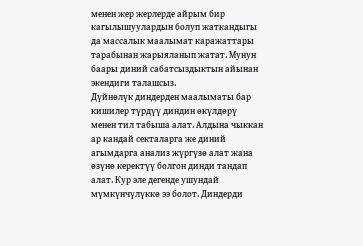менен жер жерлерде айрым бир кагылышуулардын болуп жаткандыгы да массалык маалымат каражаттары тарабынан жарыяланып жатат. Мунун баары диний сабатсыздыктын айынан экендиги талашсыз.
Дүйнөлүк диндерден маалыматы бар кишилер түрдүү диндин өкүлдөрү менен тил табыша алат. Алдына чыккан ар кандай секталарга же диний агымдарга анализ жүргүзө алат жана өзүнө керектүү болгон динди тандап алат. Кур эле дегенде ушундай мүмкүнчүлүккө ээ болот. Диндерди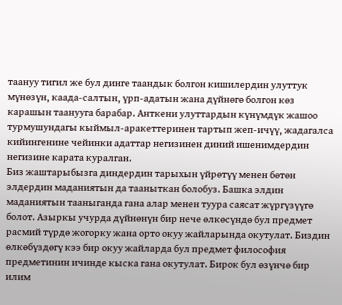таануу тигил же бул динге таандык болгон кишилердин улуттук мүнөзүн, каада-салтын, үрп-адатын жана дүйнөгө болгон көз карашын таанууга барабар. Анткени улуттардын күнүмдүк жашоо турмушундагы кыймыл-аракеттеринен тартып жеп-ичүү, жадагалса кийингенине чейинки адаттар негизинен диний ишенимдердин негизине карата куралган.
Биз жаштарыбызга диндердин тарыхын үйрөтүү менен бөтөн элдердин маданиятын да тааныткан болобуз. Башка элдин маданиятын тааныганда гана алар менен туура саясат жүргүзүүгө болот. Азыркы учурда дүйнөнүн бир нече өлкөсүндө бул предмет расмий түрдө жогорку жана орто окуу жайларында окутулат. Биздин өлкөбүздөгү кээ бир окуу жайларда бул предмет философия предметинин ичинде кыска гана окутулат. Бирок бул өзүнчө бир илим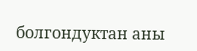болгондуктан аны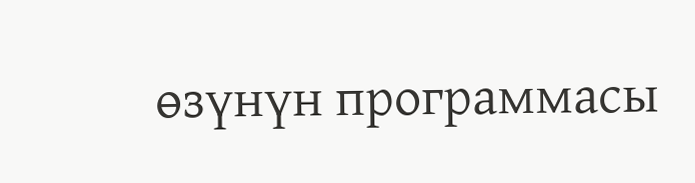өзүнүн программасы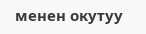менен окутуу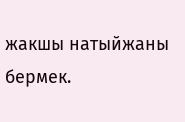жакшы натыйжаны бермек.